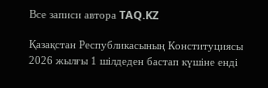Все записи автора TAQ.KZ

Қазақстан Республикасының Конституциясы 2026 жылғы 1 шілдеден бастап күшіне енді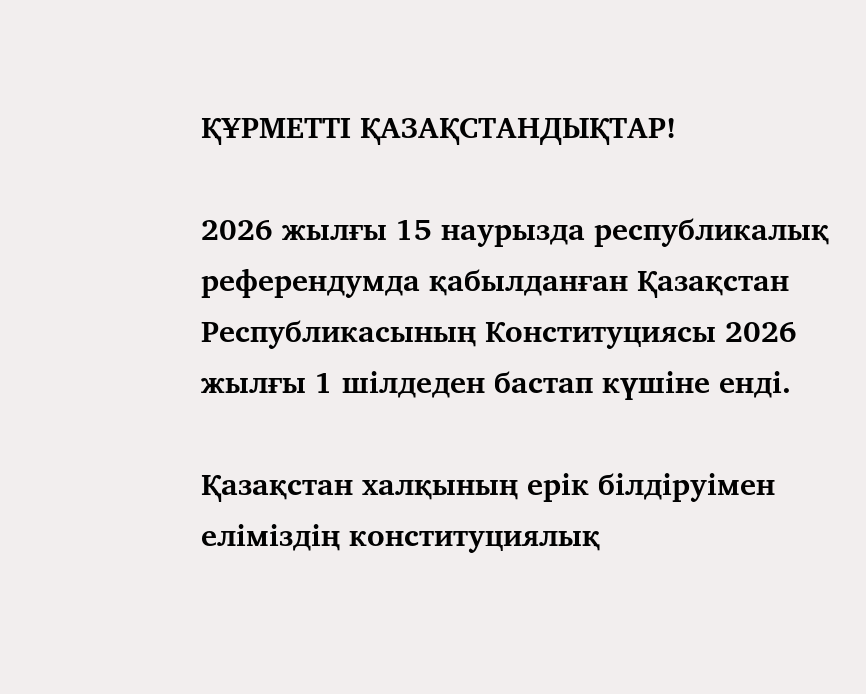ҚҰРМЕТТІ ҚАЗАҚСТАНДЫҚТАР!

2026 жылғы 15 наурызда республикалық референдумда қабылданған Қазақстан Республикасының Конституциясы 2026 жылғы 1 шілдеден бастап күшіне енді.

Қазақстан халқының ерік білдіруімен еліміздің конституциялық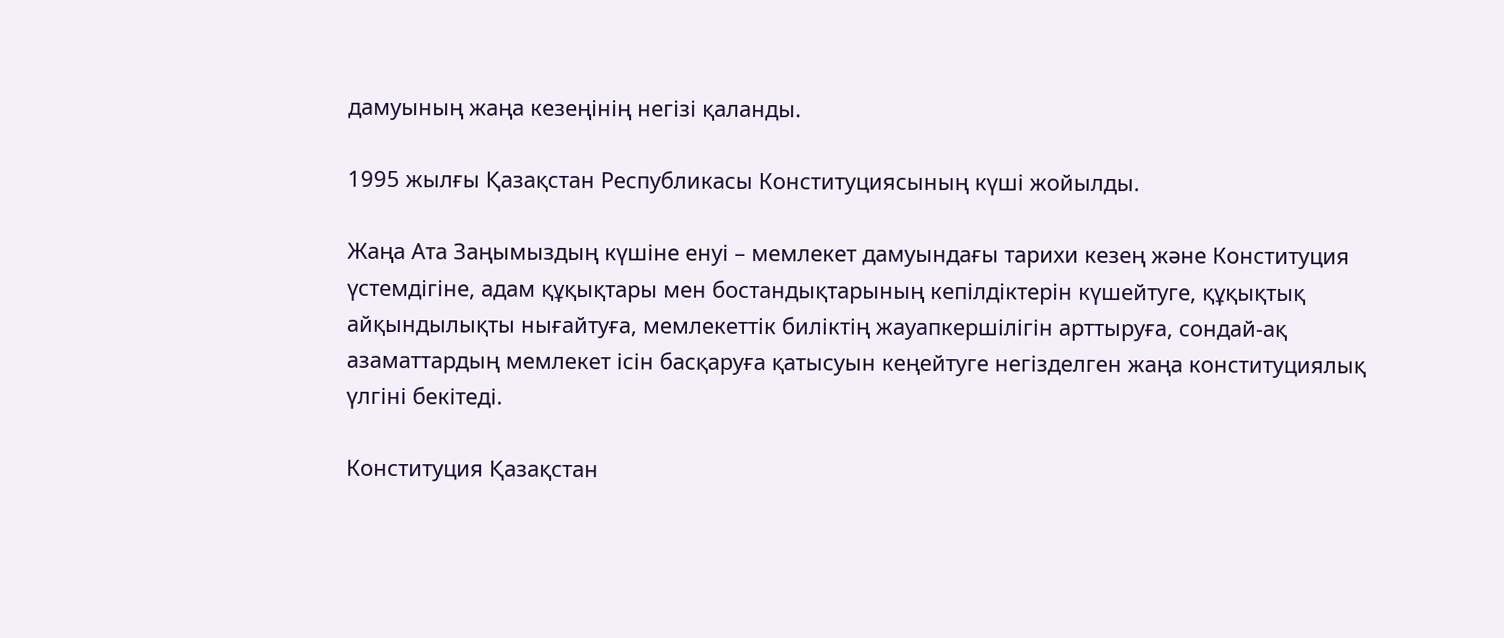дамуының жаңа кезеңінің негізі қаланды.

1995 жылғы Қазақстан Республикасы Конституциясының күші жойылды.

Жаңа Ата Заңымыздың күшіне енуі – мемлекет дамуындағы тарихи кезең және Конституция үстемдігіне, адам құқықтары мен бостандықтарының кепілдіктерін күшейтуге, құқықтық айқындылықты нығайтуға, мемлекеттік биліктің жауапкершілігін арттыруға, сондай-ақ азаматтардың мемлекет ісін басқаруға қатысуын кеңейтуге негізделген жаңа конституциялық үлгіні бекітеді.

Конституция Қазақстан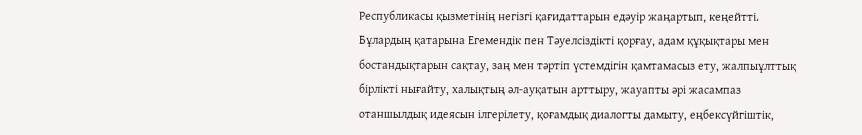Республикасы қызметінің негізгі қағидаттарын едәуір жаңартып, кеңейтті. Бұлардың қатарына Егемендік пен Тәуелсіздікті қорғау, адам құқықтары мен бостандықтарын сақтау, заң мен тәртіп үстемдігін қамтамасыз ету, жалпыұлттық бірлікті нығайту, халықтың әл-ауқатын арттыру, жауапты әрі жасампаз отаншылдық идеясын ілгерілету, қоғамдық диалогты дамыту, еңбексүйгіштік,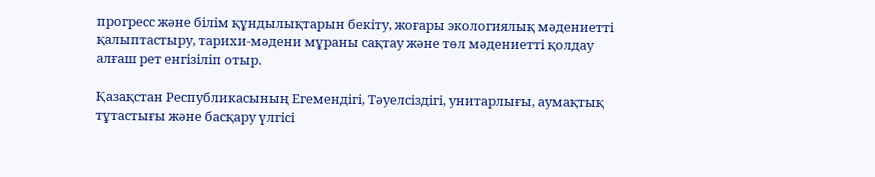прогресс және білім құндылықтарын бекіту, жоғары экологиялық мәдениетті қалыптастыру, тарихи-мәдени мұраны сақтау және төл мәдениетті қолдау алғаш рет енгізіліп отыр.

Қазақстан Республикасының Егемендігі, Тәуелсіздігі, унитарлығы, аумақтық тұтастығы және басқару үлгісі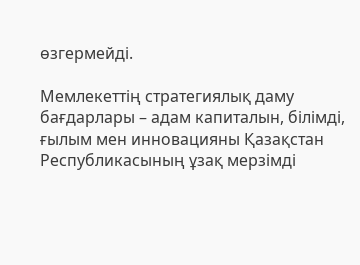өзгермейді.

Мемлекеттің стратегиялық даму бағдарлары – адам капиталын, білімді, ғылым мен инновацияны Қазақстан Республикасының ұзақ мерзімді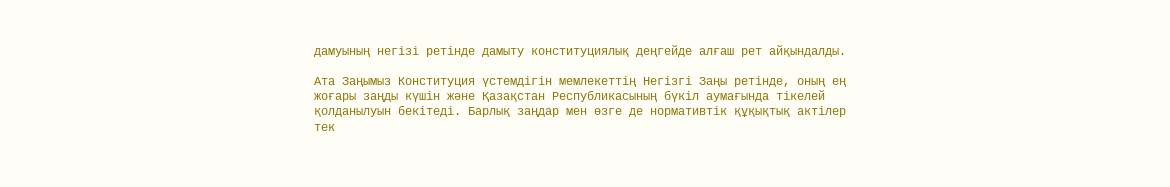дамуының негізі ретінде дамыту конституциялық деңгейде алғаш рет айқындалды.

Ата Заңымыз Конституция үстемдігін мемлекеттің Негізгі Заңы ретінде, оның ең жоғары заңды күшін және Қазақстан Республикасының бүкіл аумағында тікелей қолданылуын бекітеді. Барлық заңдар мен өзге де нормативтік құқықтық актілер тек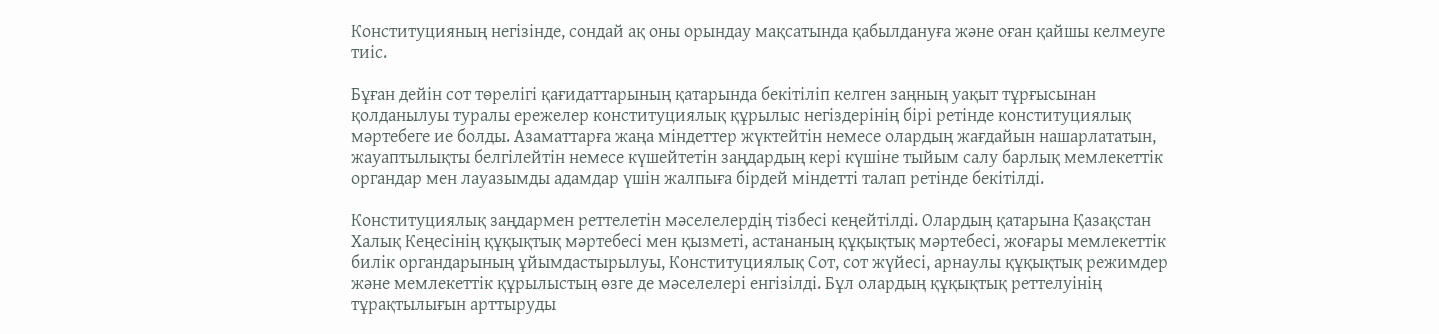Конституцияның негізінде, сондай ақ оны орындау мақсатында қабылдануға және оған қайшы келмеуге тиіс.

Бұған дейін сот төрелігі қағидаттарының қатарында бекітіліп келген заңның уақыт тұрғысынан қолданылуы туралы ережелер конституциялық құрылыс негіздерінің бірі ретінде конституциялық мәртебеге ие болды. Азаматтарға жаңа міндеттер жүктейтін немесе олардың жағдайын нашарлататын, жауаптылықты белгілейтін немесе күшейтетін заңдардың кері күшіне тыйым салу барлық мемлекеттік органдар мен лауазымды адамдар үшін жалпыға бірдей міндетті талап ретінде бекітілді.

Конституциялық заңдармен реттелетін мәселелердің тізбесі кеңейтілді. Олардың қатарына Қазақстан Халық Кеңесінің құқықтық мәртебесі мен қызметі, астананың құқықтық мәртебесі, жоғары мемлекеттік билік органдарының ұйымдастырылуы, Конституциялық Сот, сот жүйесі, арнаулы құқықтық режимдер және мемлекеттік құрылыстың өзге де мәселелері енгізілді. Бұл олардың құқықтық реттелуінің тұрақтылығын арттыруды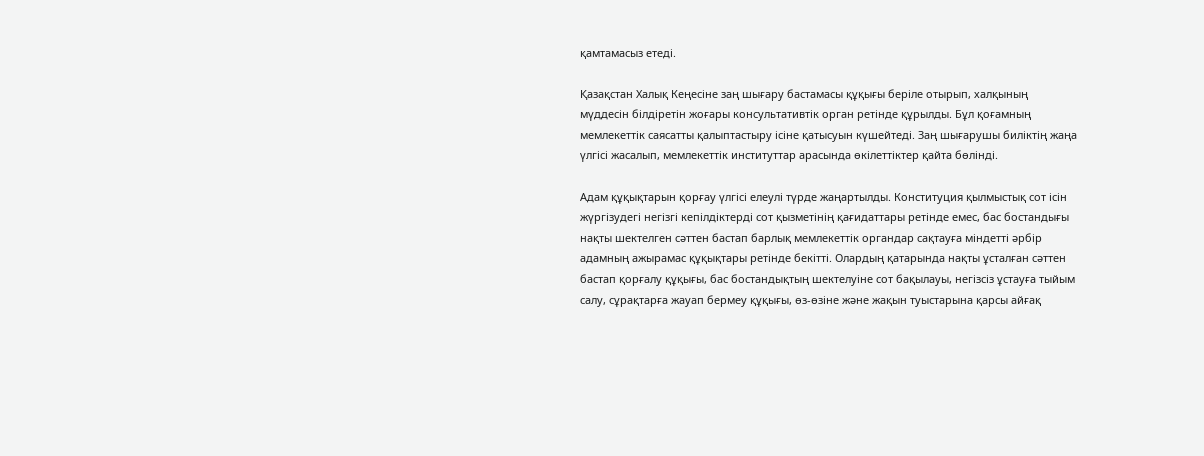қамтамасыз етеді.

Қазақстан Халық Кеңесіне заң шығару бастамасы құқығы беріле отырып, халқының мүддесін білдіретін жоғары консультативтік орган ретінде құрылды. Бұл қоғамның мемлекеттік саясатты қалыптастыру ісіне қатысуын күшейтеді. Заң шығарушы биліктің жаңа үлгісі жасалып, мемлекеттік институттар арасында өкілеттіктер қайта бөлінді.

Адам құқықтарын қорғау үлгісі елеулі түрде жаңартылды. Конституция қылмыстық сот ісін жүргізудегі негізгі кепілдіктерді сот қызметінің қағидаттары ретінде емес, бас бостандығы нақты шектелген сәттен бастап барлық мемлекеттік органдар сақтауға міндетті әрбір адамның ажырамас құқықтары ретінде бекітті. Олардың қатарында нақты ұсталған сәттен бастап қорғалу құқығы, бас бостандықтың шектелуіне сот бақылауы, негізсіз ұстауға тыйым салу, сұрақтарға жауап бермеу құқығы, өз-өзіне және жақын туыстарына қарсы айғақ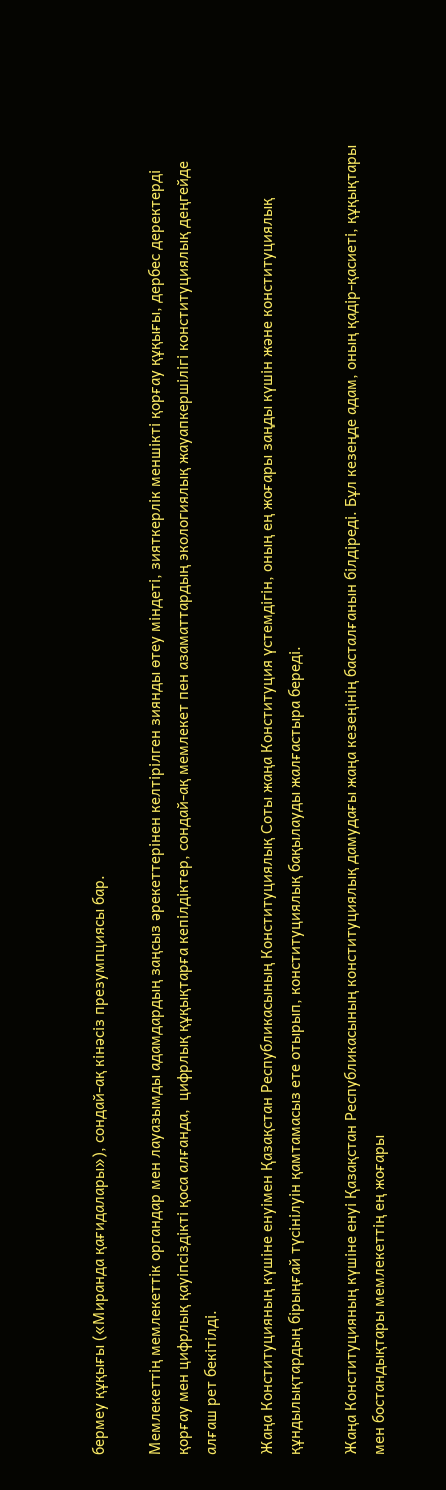бермеу құқығы («Миранда қағидалары»), сондай-ақ кінәсіз презумпциясы бар.

Мемлекеттің мемлекеттік органдар мен лауазымды адамдардың заңсыз әрекеттерінен келтірілген зиянды өтеу міндеті, зияткерлік меншікті қорғау құқығы, дербес деректерді қорғау мен цифрлық қауіпсіздікті қоса алғанда,  цифрлық құқықтарға кепілдіктер, сондай-ақ мемлекет пен азаматтардың экологиялық жауапкершілігі конституциялық деңгейде алғаш рет бекітілді.

Жаңа Конституцияның күшіне енуімен Қазақстан Республикасының Конституциялық Соты жаңа Конституция үстемдігін, оның ең жоғары заңды күшін және конституциялық құндылықтардың бірыңғай түсінілуін қамтамасыз ете отырып, конституциялық бақылауды жалғастыра береді.

Жаңа Конституцияның күшіне енуі Қазақстан Республикасының конституциялық дамудағы жаңа кезеңінің басталғанын білдіреді. Бұл кезеңде адам, оның қадір-қасиеті, құқықтары мен бостандықтары мемлекеттің ең жоғары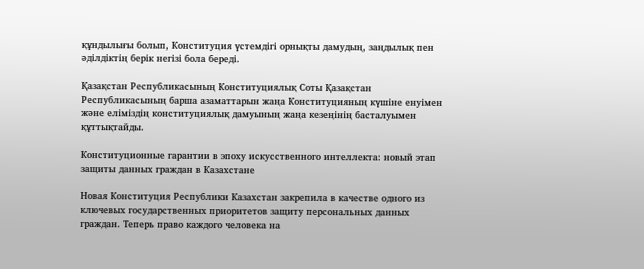құндылығы болып, Конституция үстемдігі орнықты дамудың, заңдылық пен әділдіктің берік негізі бола береді.

Қазақстан Республикасының Конституциялық Соты Қазақстан Республикасының барша азаматтарын жаңа Конституцияның күшіне енуімен және еліміздің конституциялық дамуының жаңа кезеңінің басталуымен құттықтайды.

Конституционные гарантии в эпоху искусственного интеллекта: новый этап защиты данных граждан в Казахстане

Новая Конституция Республики Казахстан закрепила в качестве одного из ключевых государственных приоритетов защиту персональных данных граждан. Теперь право каждого человека на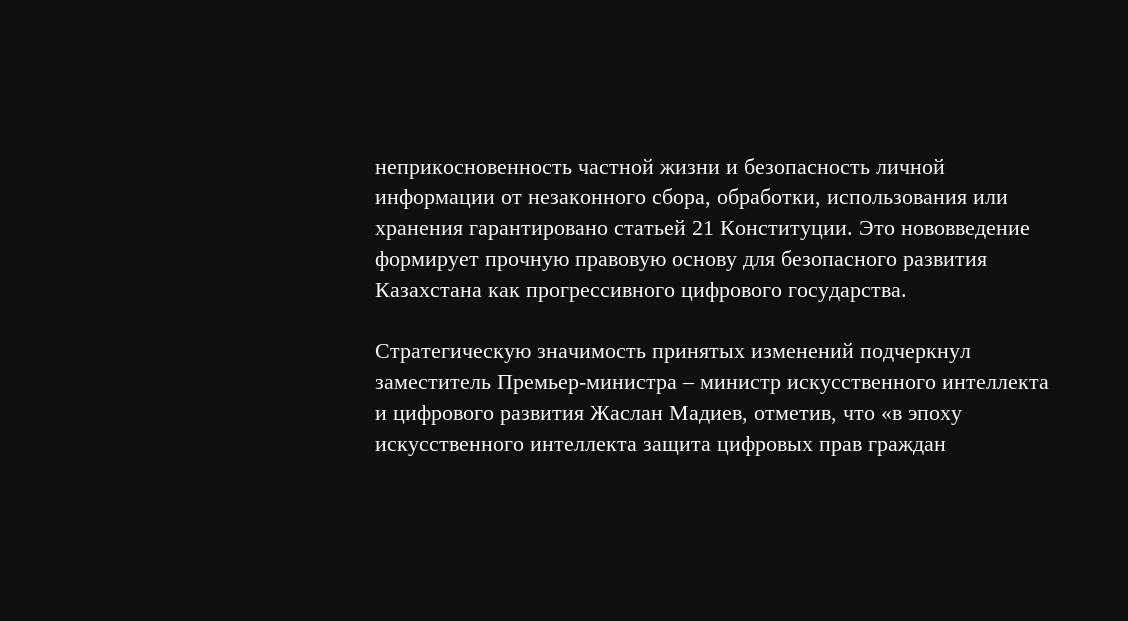неприкосновенность частной жизни и безопасность личной информации от незаконного сбора, обработки, использования или хранения гарантировано статьей 21 Конституции. Это нововведение формирует прочную правовую основу для безопасного развития Казахстана как прогрессивного цифрового государства.

Стратегическую значимость принятых изменений подчеркнул заместитель Премьер-министра – министр искусственного интеллекта и цифрового развития Жаслан Мадиев, отметив, что «в эпоху искусственного интеллекта защита цифровых прав граждан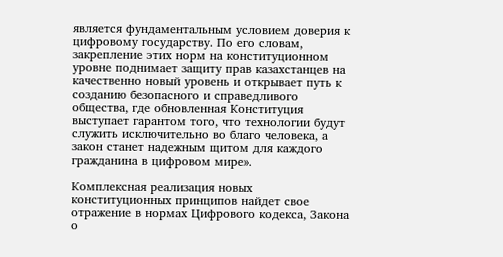является фундаментальным условием доверия к цифровому государству. По его словам, закрепление этих норм на конституционном уровне поднимает защиту прав казахстанцев на качественно новый уровень и открывает путь к созданию безопасного и справедливого общества, где обновленная Конституция выступает гарантом того, что технологии будут служить исключительно во благо человека, а закон станет надежным щитом для каждого гражданина в цифровом мире».

Комплексная реализация новых конституционных принципов найдет свое отражение в нормах Цифрового кодекса, Закона о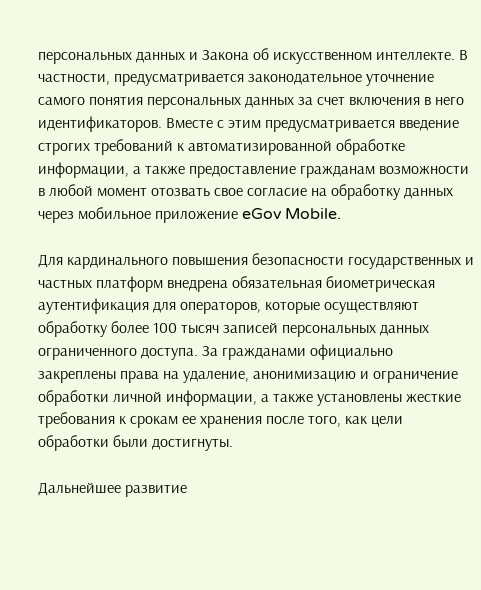персональных данных и Закона об искусственном интеллекте. В частности, предусматривается законодательное уточнение самого понятия персональных данных за счет включения в него идентификаторов. Вместе с этим предусматривается введение строгих требований к автоматизированной обработке информации, а также предоставление гражданам возможности в любой момент отозвать свое согласие на обработку данных через мобильное приложение eGov Mobile.

Для кардинального повышения безопасности государственных и частных платформ внедрена обязательная биометрическая аутентификация для операторов, которые осуществляют обработку более 100 тысяч записей персональных данных ограниченного доступа. За гражданами официально закреплены права на удаление, анонимизацию и ограничение обработки личной информации, а также установлены жесткие требования к срокам ее хранения после того, как цели обработки были достигнуты.

Дальнейшее развитие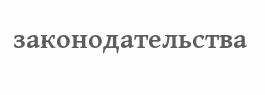законодательства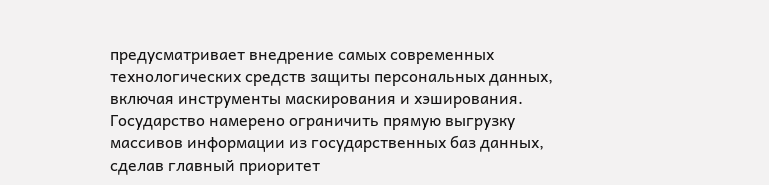предусматривает внедрение самых современных технологических средств защиты персональных данных, включая инструменты маскирования и хэширования. Государство намерено ограничить прямую выгрузку массивов информации из государственных баз данных, сделав главный приоритет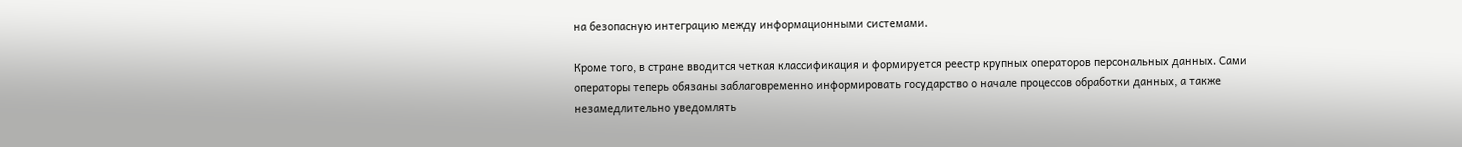на безопасную интеграцию между информационными системами.

Кроме того, в стране вводится четкая классификация и формируется реестр крупных операторов персональных данных. Сами операторы теперь обязаны заблаговременно информировать государство о начале процессов обработки данных, а также незамедлительно уведомлять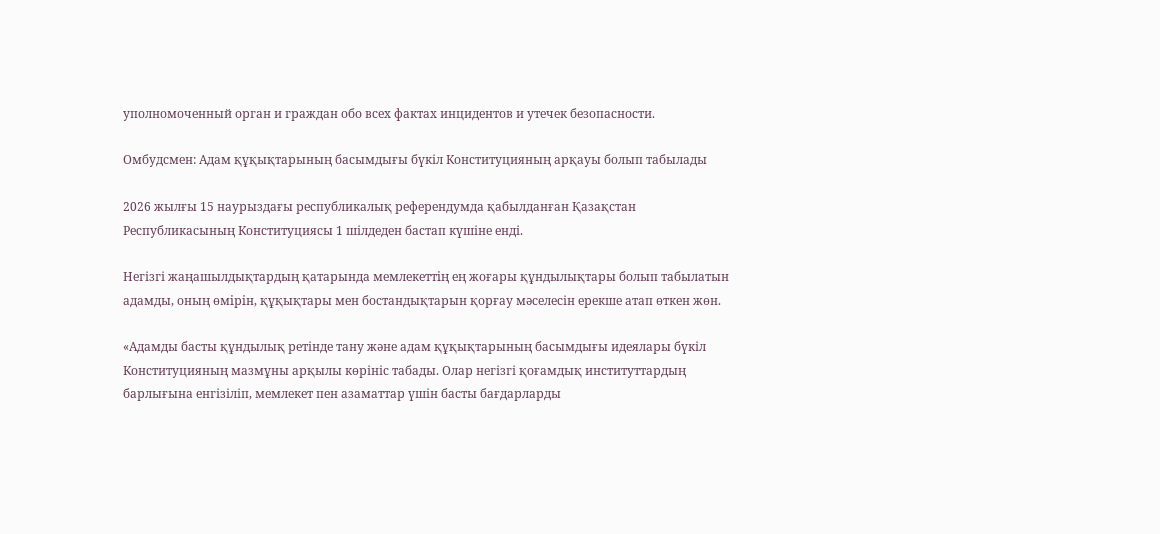уполномоченный орган и граждан обо всех фактах инцидентов и утечек безопасности.

Омбудсмен: Адам құқықтарының басымдығы бүкіл Конституцияның арқауы болып табылады

2026 жылғы 15 наурыздағы республикалық референдумда қабылданған Қазақстан Республикасының Конституциясы 1 шілдеден бастап күшіне енді.

Негізгі жаңашылдықтардың қатарында мемлекеттiң ең жоғары құндылықтары болып табылатын адамды, оның өмiрiн, құқықтары мен бостандықтарын қорғау мәселесін ерекше атап өткен жөн.

«Адамды басты құндылық ретінде тану және адам құқықтарының басымдығы идеялары бүкіл Конституцияның мазмұны арқылы көрініс табады. Олар негізгі қоғамдық институттардың барлығына енгізіліп, мемлекет пен азаматтар үшін басты бағдарларды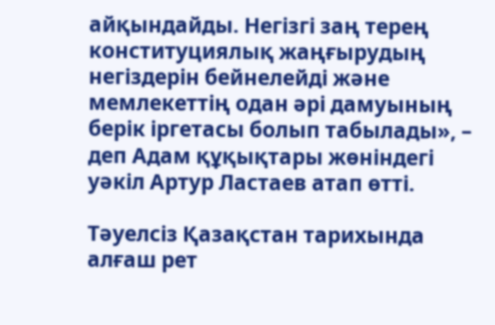айқындайды. Негізгі заң терең конституциялық жаңғырудың негіздерін бейнелейді және мемлекеттің одан әрі дамуының берік іргетасы болып табылады», – деп Адам құқықтары жөніндегі уәкіл Артур Ластаев атап өтті.

Тәуелсіз Қазақстан тарихында алғаш рет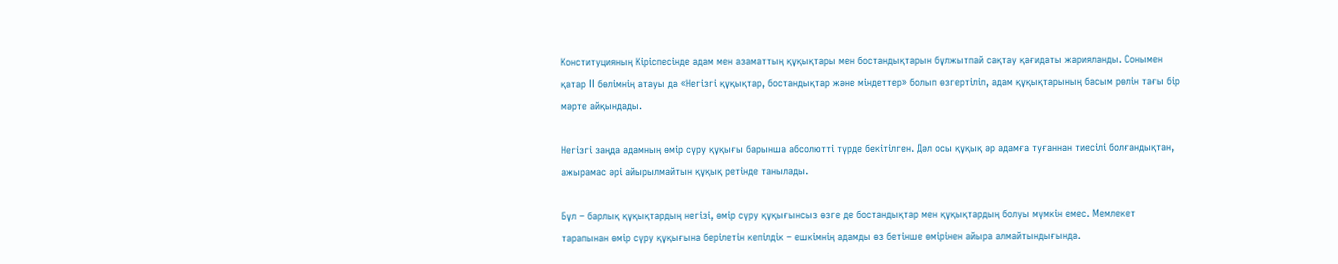Конституцияның Кіріспесінде адам мен азаматтың құқықтары мен бостандықтарын бұлжытпай сақтау қағидаты жарияланды. Сонымен қатар II бөлімнің атауы да «Негізгі құқықтар, бостандықтар және міндеттер» болып өзгертіліп, адам құқықтарының басым рөлін тағы бір мәрте айқындады.

Негізгі заңда адамның өмір сүру құқығы барынша абсолютті түрде бекітілген. Дәл осы құқық әр адамға туғаннан тиесілі болғандықтан, ажырамас әрі айырылмайтын құқық ретінде танылады.

Бұл – барлық құқықтардың негізі, өмір сүру құқығынсыз өзге де бостандықтар мен құқықтардың болуы мүмкін емес. Мемлекет тарапынан өмір сүру құқығына берілетін кепілдік – ешкімнің адамды өз бетінше өмірінен айыра алмайтындығында.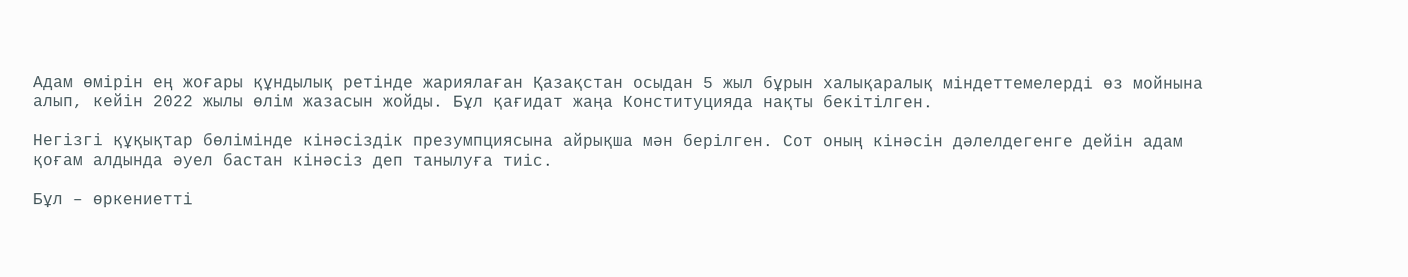Адам өмірін ең жоғары құндылық ретінде жариялаған Қазақстан осыдан 5 жыл бұрын халықаралық міндеттемелерді өз мойнына алып, кейін 2022 жылы өлім жазасын жойды. Бұл қағидат жаңа Конституцияда нақты бекітілген.

Негізгі құқықтар бөлімінде кінәсіздік презумпциясына айрықша мән берілген. Сот оның кінәсін дәлелдегенге дейін адам қоғам алдында әуел бастан кінәсіз деп танылуға тиіс.

Бұл – өркениетті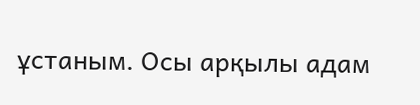ұстаным. Осы арқылы адам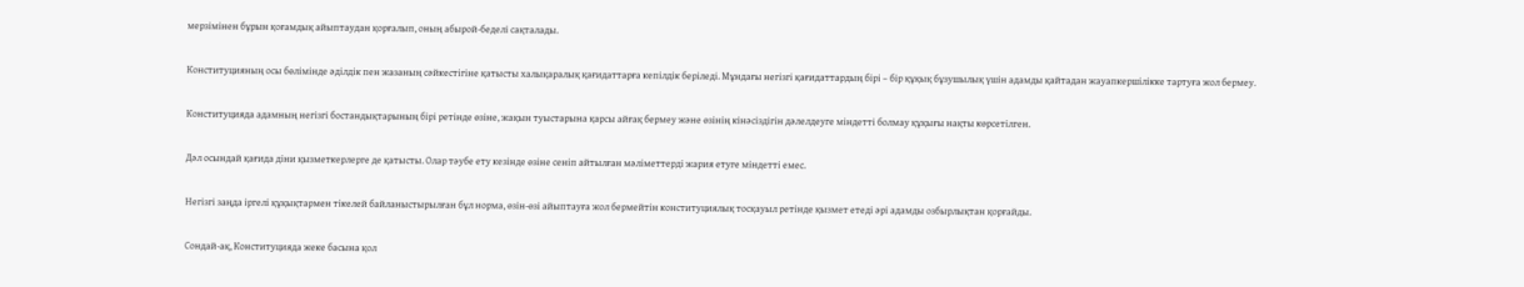мерзімінен бұрын қоғамдық айыптаудан қорғалып, оның абырой-беделі сақталады.

Конституцияның осы бөлімінде әділдік пен жазаның сәйкестігіне қатысты халықаралық қағидаттарға кепілдік беріледі. Мұндағы негізгі қағидаттардың бірі – бір құқық бұзушылық үшін адамды қайтадан жауапкершілікке тартуға жол бермеу.

Конституцияда адамның негізгі бостандықтарының бірі ретінде өзіне, жақын туыстарына қарсы айғақ бермеу және өзінің кінәсіздігін дәлелдеуге міндетті болмау құқығы нақты көрсетілген.

Дәл осындай қағида діни қызметкерлерге де қатысты. Олар тәубе ету кезінде өзіне сеніп айтылған мәліметтерді жария етуге міндетті емес.

Негізгі заңда іргелі құқықтармен тікелей байланыстырылған бұл норма, өзін-өзі айыптауға жол бермейтін конституциялық тосқауыл ретінде қызмет етеді әрі адамды озбырлықтан қорғайды.

Сондай-ақ, Конституцияда жеке басына қол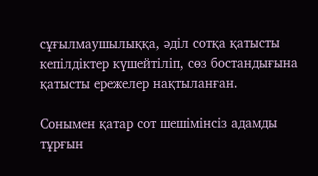сұғылмаушылыққа, әділ сотқа қатысты кепілдіктер күшейтіліп, сөз бостандығына қатысты ережелер нақтыланған.

Сонымен қатар сот шешімінсіз адамды тұрғын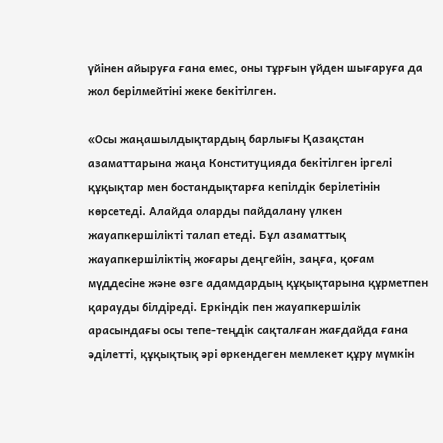үйінен айыруға ғана емес, оны тұрғын үйден шығаруға да жол берілмейтіні жеке бекітілген.

«Осы жаңашылдықтардың барлығы Қазақстан азаматтарына жаңа Конституцияда бекітілген іргелі құқықтар мен бостандықтарға кепілдік берілетінін көрсетеді. Алайда оларды пайдалану үлкен жауапкершілікті талап етеді. Бұл азаматтық жауапкершіліктің жоғары деңгейін, заңға, қоғам мүддесіне және өзге адамдардың құқықтарына құрметпен қарауды білдіреді. Еркіндік пен жауапкершілік арасындағы осы тепе-теңдік сақталған жағдайда ғана әділетті, құқықтық әрі өркендеген мемлекет құру мүмкін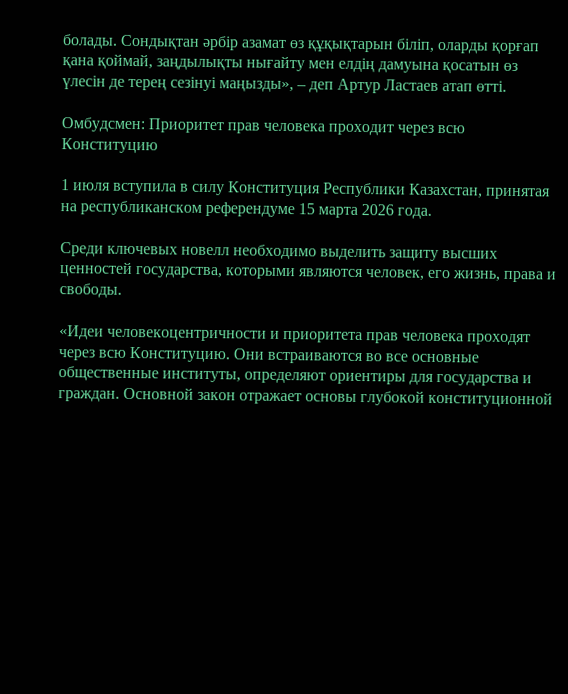болады. Сондықтан әрбір азамат өз құқықтарын біліп, оларды қорғап қана қоймай, заңдылықты нығайту мен елдің дамуына қосатын өз үлесін де терең сезінуі маңызды», – деп Артур Ластаев атап өтті.

Омбудсмен: Приоритет прав человека проходит через всю Конституцию

1 июля вступила в силу Конституция Республики Казахстан, принятая на республиканском референдуме 15 марта 2026 года.

Среди ключевых новелл необходимо выделить защиту высших ценностей государства, которыми являются человек, его жизнь, права и свободы.

«Идеи человекоцентричности и приоритета прав человека проходят через всю Конституцию. Они встраиваются во все основные общественные институты, определяют ориентиры для государства и граждан. Основной закон отражает основы глубокой конституционной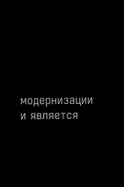модернизации и является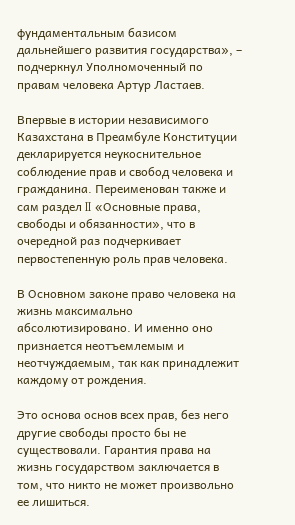фундаментальным базисом дальнейшего развития государства», – подчеркнул Уполномоченный по правам человека Артур Ластаев.

Впервые в истории независимого Казахстана в Преамбуле Конституции декларируется неукоснительное соблюдение прав и свобод человека и гражданина. Переименован также и сам раздел II «Основные права, свободы и обязанности», что в очередной раз подчеркивает первостепенную роль прав человека.

В Основном законе право человека на жизнь максимально абсолютизировано. И именно оно признается неотъемлемым и неотчуждаемым, так как принадлежит каждому от рождения.

Это основа основ всех прав, без него другие свободы просто бы не существовали. Гарантия права на жизнь государством заключается в том, что никто не может произвольно ее лишиться.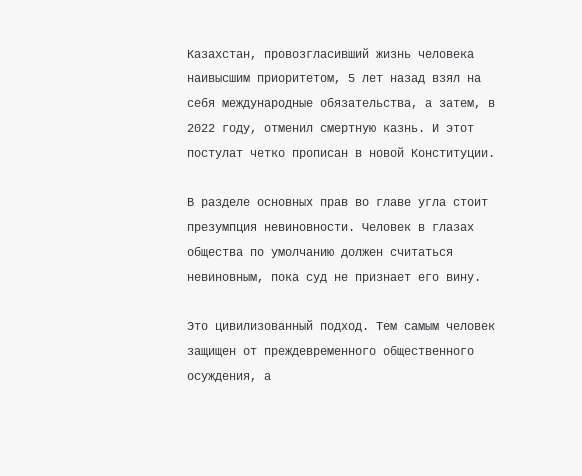Казахстан, провозгласивший жизнь человека наивысшим приоритетом, 5 лет назад взял на себя международные обязательства, а затем, в 2022 году, отменил смертную казнь. И этот постулат четко прописан в новой Конституции.

В разделе основных прав во главе угла стоит презумпция невиновности. Человек в глазах общества по умолчанию должен считаться невиновным, пока суд не признает его вину.

Это цивилизованный подход. Тем самым человек защищен от преждевременного общественного осуждения, а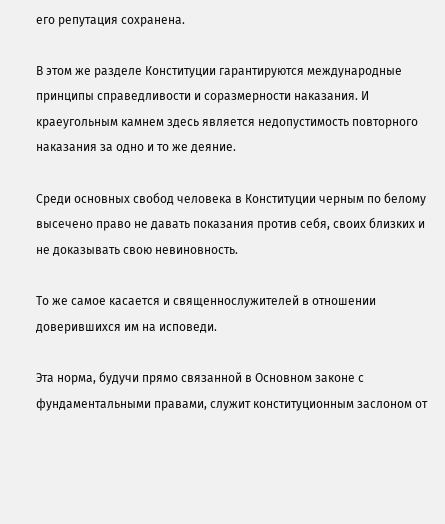его репутация сохранена.

В этом же разделе Конституции гарантируются международные принципы справедливости и соразмерности наказания. И краеугольным камнем здесь является недопустимость повторного наказания за одно и то же деяние.

Среди основных свобод человека в Конституции черным по белому высечено право не давать показания против себя, своих близких и не доказывать свою невиновность.

То же самое касается и священнослужителей в отношении доверившихся им на исповеди.

Эта норма, будучи прямо связанной в Основном законе с фундаментальными правами, служит конституционным заслоном от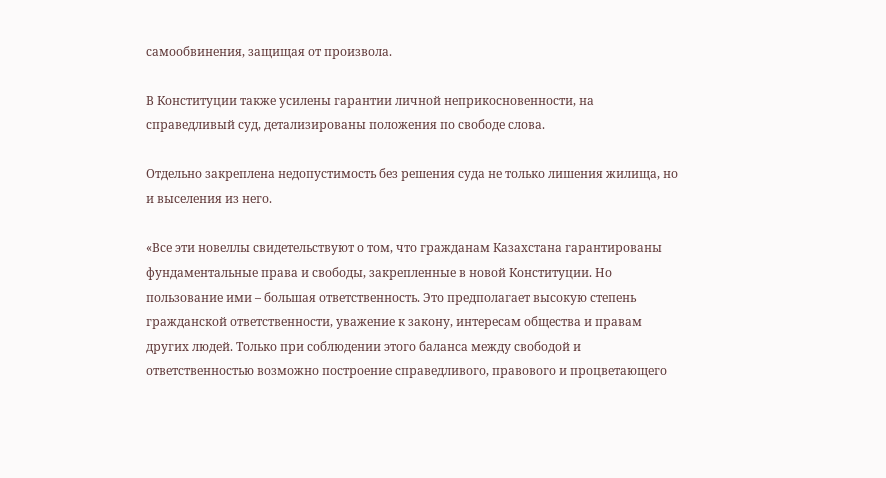самообвинения, защищая от произвола.

В Конституции также усилены гарантии личной неприкосновенности, на справедливый суд, детализированы положения по свободе слова.

Отдельно закреплена недопустимость без решения суда не только лишения жилища, но и выселения из него.

«Все эти новеллы свидетельствуют о том, что гражданам Казахстана гарантированы фундаментальные права и свободы, закрепленные в новой Конституции. Но пользование ими – большая ответственность. Это предполагает высокую степень гражданской ответственности, уважение к закону, интересам общества и правам других людей. Только при соблюдении этого баланса между свободой и ответственностью возможно построение справедливого, правового и процветающего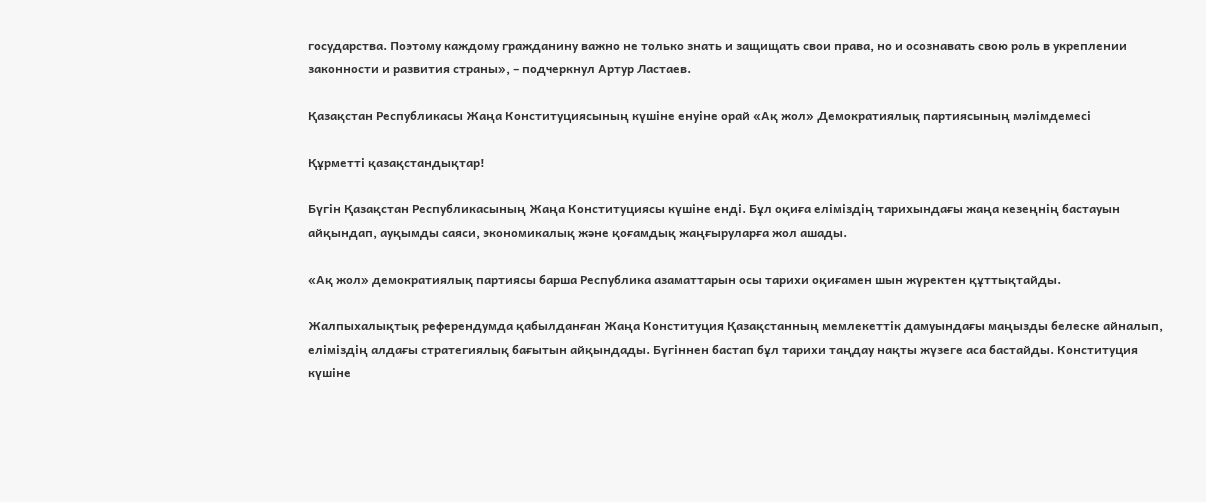государства. Поэтому каждому гражданину важно не только знать и защищать свои права, но и осознавать свою роль в укреплении законности и развития страны», – подчеркнул Артур Ластаев.

Қазақстан Республикасы Жаңа Конституциясының күшіне енуіне орай «Ақ жол» Демократиялық партиясының мәлімдемесі

Құрметті қазақстандықтар!

Бүгін Қазақстан Республикасының Жаңа Конституциясы күшіне енді. Бұл оқиға еліміздің тарихындағы жаңа кезеңнің бастауын айқындап, ауқымды саяси, экономикалық және қоғамдық жаңғыруларға жол ашады.

«Ақ жол» демократиялық партиясы барша Республика азаматтарын осы тарихи оқиғамен шын жүректен құттықтайды.

Жалпыхалықтық референдумда қабылданған Жаңа Конституция Қазақстанның мемлекеттік дамуындағы маңызды белеске айналып, еліміздің алдағы стратегиялық бағытын айқындады. Бүгіннен бастап бұл тарихи таңдау нақты жүзеге аса бастайды. Конституция күшіне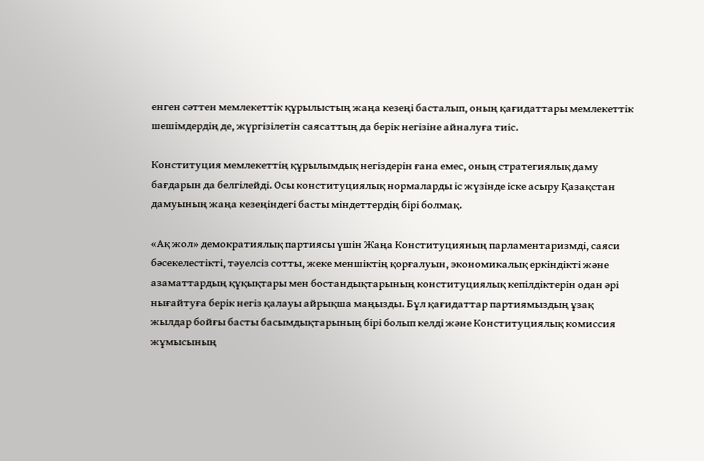енген сәттен мемлекеттік құрылыстың жаңа кезеңі басталып, оның қағидаттары мемлекеттік шешімдердің де, жүргізілетін саясаттың да берік негізіне айналуға тиіс.

Конституция мемлекеттің құрылымдық негіздерін ғана емес, оның стратегиялық даму бағдарын да белгілейді. Осы конституциялық нормаларды іс жүзінде іске асыру Қазақстан дамуының жаңа кезеңіндегі басты міндеттердің бірі болмақ.

«Ақ жол» демократиялық партиясы үшін Жаңа Конституцияның парламентаризмді, саяси бәсекелестікті, тәуелсіз сотты, жеке меншіктің қорғалуын, экономикалық еркіндікті және азаматтардың құқықтары мен бостандықтарының конституциялық кепілдіктерін одан әрі нығайтуға берік негіз қалауы айрықша маңызды. Бұл қағидаттар партиямыздың ұзақ жылдар бойғы басты басымдықтарының бірі болып келді және Конституциялық комиссия жұмысының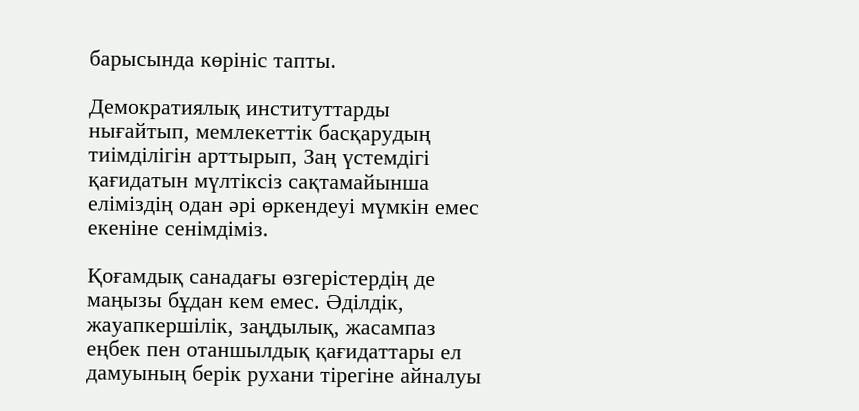барысында көрініс тапты.

Демократиялық институттарды нығайтып, мемлекеттік басқарудың тиімділігін арттырып, Заң үстемдігі қағидатын мүлтіксіз сақтамайынша еліміздің одан әрі өркендеуі мүмкін емес екеніне сенімдіміз.

Қоғамдық санадағы өзгерістердің де маңызы бұдан кем емес. Әділдік, жауапкершілік, заңдылық, жасампаз еңбек пен отаншылдық қағидаттары ел дамуының берік рухани тірегіне айналуы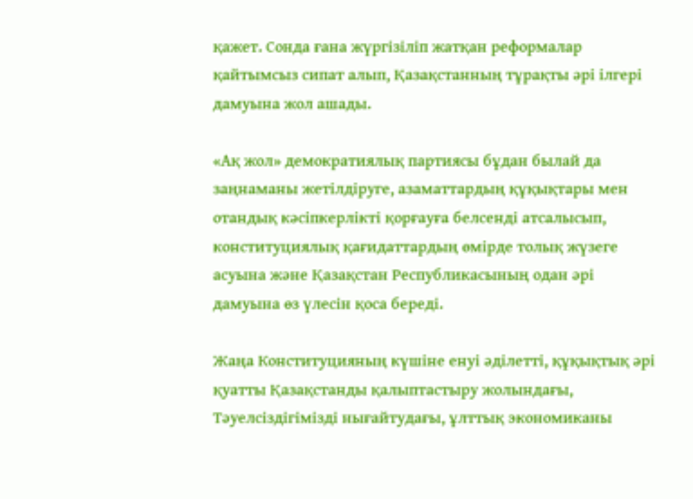қажет. Сонда ғана жүргізіліп жатқан реформалар қайтымсыз сипат алып, Қазақстанның тұрақты әрі ілгері дамуына жол ашады.

«Ақ жол» демократиялық партиясы бұдан былай да заңнаманы жетілдіруге, азаматтардың құқықтары мен отандық кәсіпкерлікті қорғауға белсенді атсалысып, конституциялық қағидаттардың өмірде толық жүзеге асуына және Қазақстан Республикасының одан әрі дамуына өз үлесін қоса береді.

Жаңа Конституцияның күшіне енуі әділетті, құқықтық әрі қуатты Қазақстанды қалыптастыру жолындағы, Тәуелсіздігімізді нығайтудағы, ұлттық экономиканы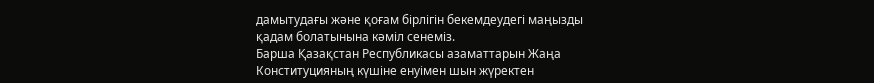дамытудағы және қоғам бірлігін бекемдеудегі маңызды қадам болатынына кәміл сенеміз.
Барша Қазақстан Республикасы азаматтарын Жаңа Конституцияның күшіне енуімен шын жүректен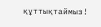құттықтаймыз!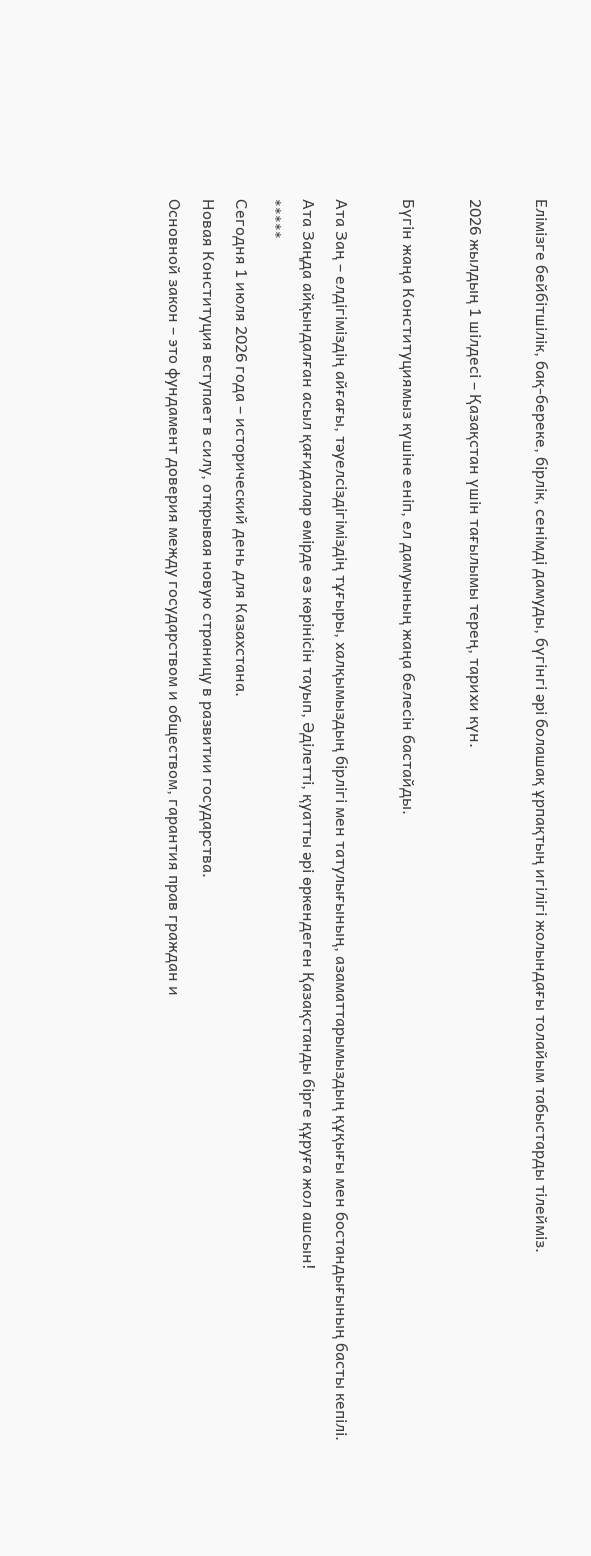Елімізге бейбітшілік, бақ-береке, бірлік, сенімді дамуды, бүгінгі әрі болашақ ұрпақтың игілігі жолындағы толайым табыстарды тілейміз.

2026 жылдың 1 шілдесі – Қазақстан үшін тағылымы терең, тарихи күн.

Бүгін жаңа Конституциямыз күшіне еніп, ел дамуының жаңа белесін бастайды.

Ата Заң – елдігіміздің айғағы, тәуелсіздігіміздің тұғыры, халқымыздың бірлігі мен татулығының, азаматтарымыздың құқығы мен бостандығының басты кепілі.
Ата Заңда айқындалған асыл қағидалар өмірде өз көрінісін тауып, Әділетті, қуатты әрі өркендеген Қазақстанды бірге құруға жол ашсын!
*****
Сегодня 1 июля 2026 года – исторический день для Казахстана.
Новая Конституция вступает в силу, открывая новую страницу в развитии государства.
Основной закон – это фундамент доверия между государством и обществом, гарантия прав граждан и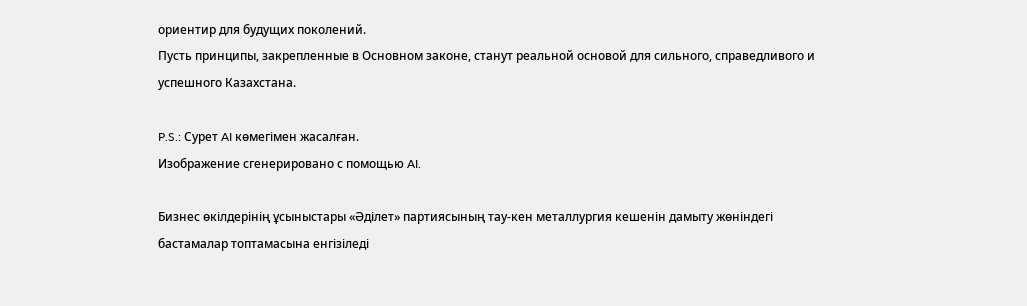ориентир для будущих поколений.
Пусть принципы, закрепленные в Основном законе, станут реальной основой для сильного, справедливого и успешного Казахстана.

P.S.: Сурет AI көмегімен жасалған.
Изображение сгенерировано с помощью AI.

Бизнес өкілдерінің ұсыныстары «Әділет» партиясының тау-кен металлургия кешенін дамыту жөніндегі бастамалар топтамасына енгізіледі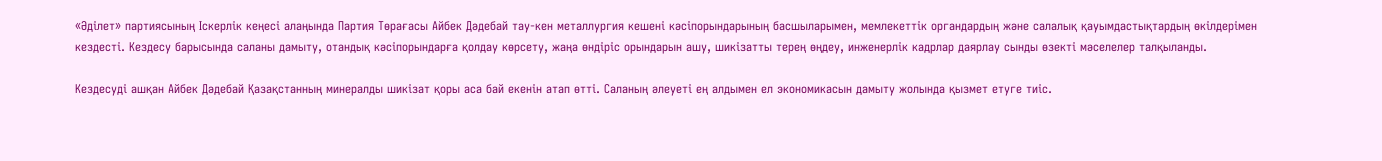«Әділет» партиясының Іскерлік кеңесі алаңында Партия Төрағасы Айбек Дәдебай тау-кен металлургия кешені кәсіпорындарының басшыларымен, мемлекеттік органдардың және салалық қауымдастықтардың өкілдерімен кездесті. Кездесу барысында саланы дамыту, отандық кәсіпорындарға қолдау көрсету, жаңа өндіріс орындарын ашу, шикізатты терең өңдеу, инженерлік кадрлар даярлау сынды өзекті мәселелер талқыланды.

Кездесуді ашқан Айбек Дәдебай Қазақстанның минералды шикізат қоры аса бай екенін атап өтті. Саланың әлеуеті ең алдымен ел экономикасын дамыту жолында қызмет етуге тиіс.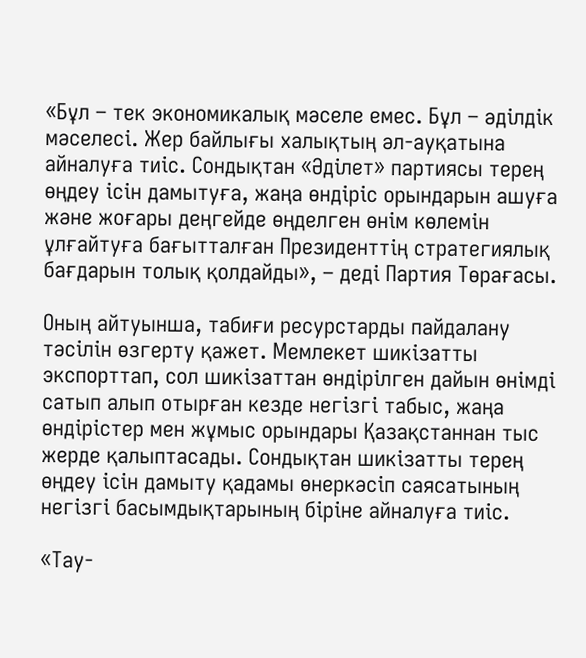«Бұл – тек экономикалық мәселе емес. Бұл – әділдік мәселесі. Жер байлығы халықтың әл-ауқатына айналуға тиіс. Сондықтан «Әділет» партиясы терең өңдеу ісін дамытуға, жаңа өндіріс орындарын ашуға және жоғары деңгейде өңделген өнім көлемін ұлғайтуға бағытталған Президенттің стратегиялық бағдарын толық қолдайды», – деді Партия Төрағасы.

Оның айтуынша, табиғи ресурстарды пайдалану тәсілін өзгерту қажет. Мемлекет шикізатты экспорттап, сол шикізаттан өндірілген дайын өнімді сатып алып отырған кезде негізгі табыс, жаңа өндірістер мен жұмыс орындары Қазақстаннан тыс жерде қалыптасады. Сондықтан шикізатты терең өңдеу ісін дамыту қадамы өнеркәсіп саясатының негізгі басымдықтарының біріне айналуға тиіс.

«Тау-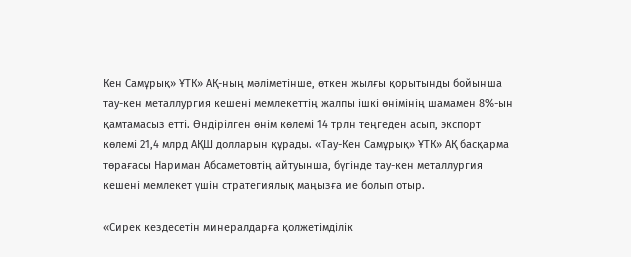Кен Самұрық» ҰТК» АҚ-ның мәліметінше, өткен жылғы қорытынды бойынша тау-кен металлургия кешені мемлекеттің жалпы ішкі өнімінің шамамен 8%-ын қамтамасыз етті. Өндірілген өнім көлемі 14 трлн теңгеден асып, экспорт көлемі 21,4 млрд АҚШ долларын құрады. «Тау-Кен Самұрық» ҰТК» АҚ басқарма төрағасы Нариман Абсаметовтің айтуынша, бүгінде тау-кен металлургия кешені мемлекет үшін стратегиялық маңызға ие болып отыр.

«Сирек кездесетін минералдарға қолжетімділік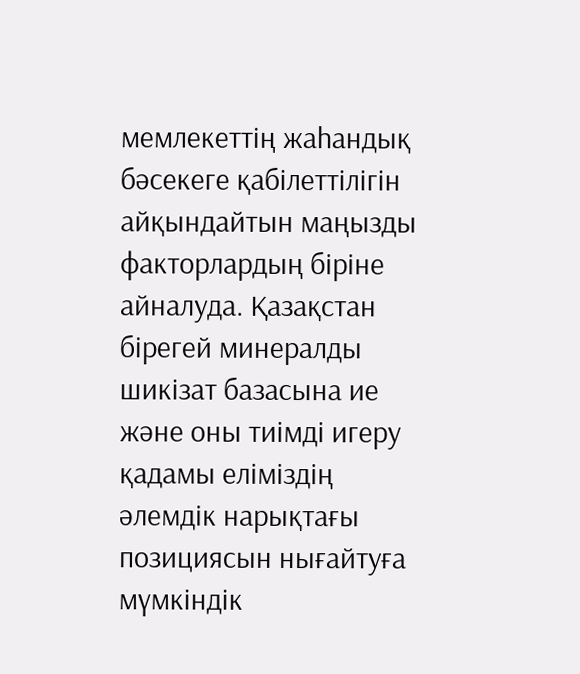мемлекеттің жаһандық бәсекеге қабілеттілігін айқындайтын маңызды факторлардың біріне айналуда. Қазақстан бірегей минералды шикізат базасына ие және оны тиімді игеру қадамы еліміздің әлемдік нарықтағы позициясын нығайтуға мүмкіндік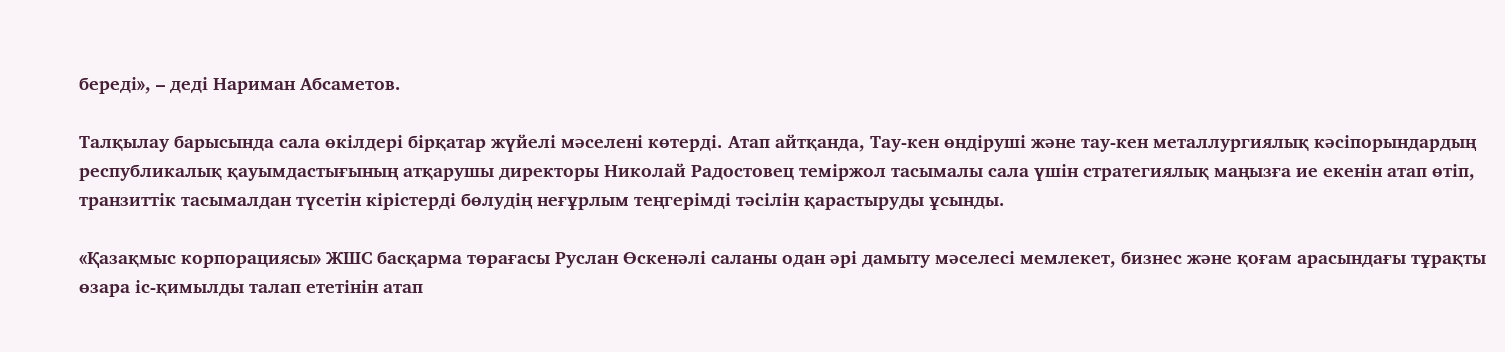береді», – деді Нариман Абсаметов.

Талқылау барысында сала өкілдері бірқатар жүйелі мәселені көтерді. Атап айтқанда, Тау-кен өндіруші және тау-кен металлургиялық кәсіпорындардың республикалық қауымдастығының атқарушы директоры Николай Радостовец теміржол тасымалы сала үшін стратегиялық маңызға ие екенін атап өтіп, транзиттік тасымалдан түсетін кірістерді бөлудің неғұрлым теңгерімді тәсілін қарастыруды ұсынды.

«Қазақмыс корпорациясы» ЖШС басқарма төрағасы Руслан Өскенәлі саланы одан әрі дамыту мәселесі мемлекет, бизнес және қоғам арасындағы тұрақты өзара іс-қимылды талап ететінін атап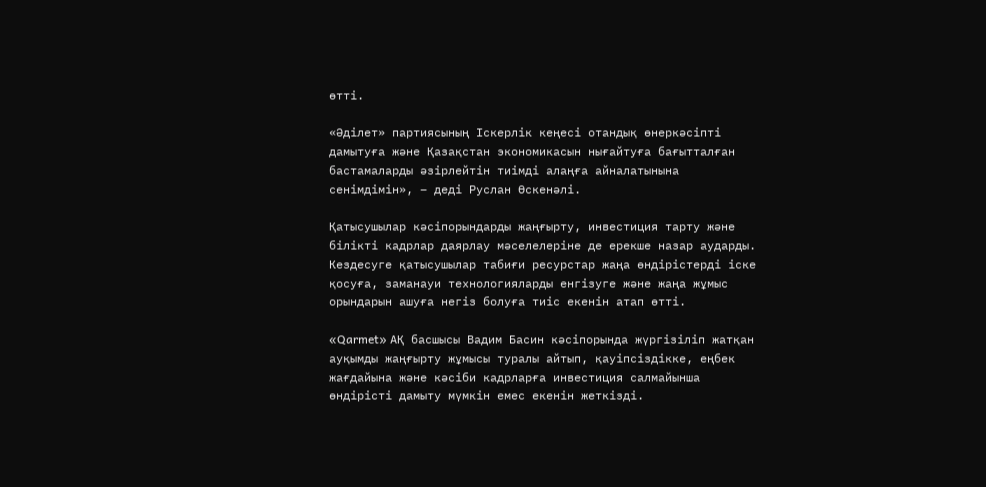өтті.

«Әділет» партиясының Іскерлік кеңесі отандық өнеркәсіпті дамытуға және Қазақстан экономикасын нығайтуға бағытталған бастамаларды әзірлейтін тиімді алаңға айналатынына сенімдімін», – деді Руслан Өскенәлі.

Қатысушылар кәсіпорындарды жаңғырту, инвестиция тарту және білікті кадрлар даярлау мәселелеріне де ерекше назар аударды. Кездесуге қатысушылар табиғи ресурстар жаңа өндірістерді іске қосуға, заманауи технологияларды енгізуге және жаңа жұмыс орындарын ашуға негіз болуға тиіс екенін атап өтті.

«Qarmet» АҚ басшысы Вадим Басин кәсіпорында жүргізіліп жатқан ауқымды жаңғырту жұмысы туралы айтып, қауіпсіздікке, еңбек жағдайына және кәсіби кадрларға инвестиция салмайынша өндірісті дамыту мүмкін емес екенін жеткізді.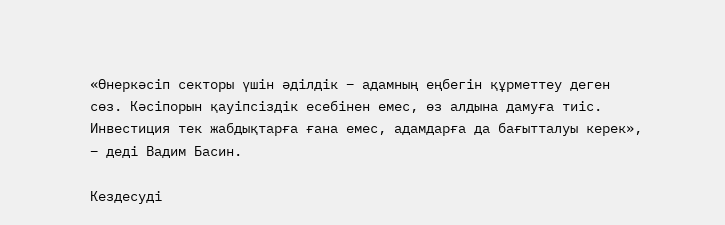«Өнеркәсіп секторы үшін әділдік – адамның еңбегін құрметтеу деген сөз. Кәсіпорын қауіпсіздік есебінен емес, өз алдына дамуға тиіс. Инвестиция тек жабдықтарға ғана емес, адамдарға да бағытталуы керек», – деді Вадим Басин.

Кездесуді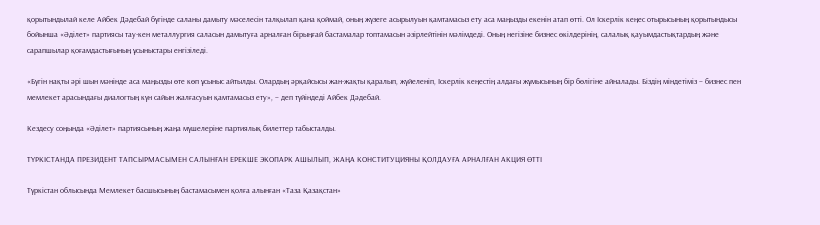қорытындылай келе Айбек Дәдебай бүгінде саланы дамыту мәселесін талқылап қана қоймай, оның жүзеге асырылуын қамтамасыз ету аса маңызды екенін атап өтті. Ол Іскерлік кеңес отырысының қорытындысы бойынша «Әділет» партиясы тау-кен металлургия саласын дамытуға арналған бірыңғай бастамалар топтамасын әзірлейтінін мәлімдеді. Оның негізіне бизнес өкілдерінің, салалық қауымдастықтардың және сарапшылар қоғамдастығының ұсыныстары енгізіледі.

«Бүгін нақты әрі шын мәнінде аса маңызды өте көп ұсыныс айтылды. Олардың әрқайсысы жан-жақты қаралып, жүйеленіп, Іскерлік кеңестің алдағы жұмысының бір бөлігіне айналады. Біздің міндетіміз – бизнес пен мемлекет арасындағы диалогтың күн сайын жалғасуын қамтамасыз ету», – деп түйіндеді Айбек Дәдебай.

Кездесу соңында «Әділет» партиясының жаңа мүшелеріне партиялық билеттер табысталды.

ТҮРКІСТАНДА ПРЕЗИДЕНТ ТАПСЫРМАСЫМЕН САЛЫНҒАН ЕРЕКШЕ ЭКОПАРК АШЫЛЫП, ЖАҢА КОНСТИТУЦИЯНЫ ҚОЛДАУҒА АРНАЛҒАН АКЦИЯ ӨТТІ

Түркістан облысында Мемлекет басшысының бастамасымен қолға алынған «Таза Қазақстан»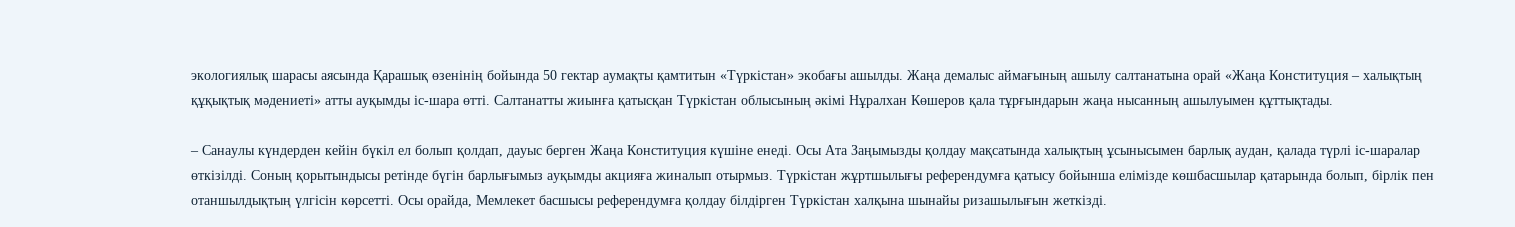экологиялық шарасы аясында Қарашық өзенінің бойында 50 гектар аумақты қамтитын «Түркістан» экобағы ашылды. Жаңа демалыс аймағының ашылу салтанатына орай «Жаңа Конституция – халықтың құқықтық мәдениеті» атты ауқымды іс-шара өтті. Салтанатты жиынға қатысқан Түркістан облысының әкімі Нұралхан Көшеров қала тұрғындарын жаңа нысанның ашылуымен құттықтады.

– Санаулы күндерден кейін бүкіл ел болып қолдап, дауыс берген Жаңа Конституция күшіне енеді. Осы Ата Заңымызды қолдау мақсатында халықтың ұсынысымен барлық аудан, қалада түрлі іс-шаралар өткізілді. Соның қорытындысы ретінде бүгін барлығымыз ауқымды акцияға жиналып отырмыз. Түркістан жұртшылығы референдумға қатысу бойынша елімізде көшбасшылар қатарында болып, бірлік пен отаншылдықтың үлгісін көрсетті. Осы орайда, Мемлекет басшысы референдумға қолдау білдірген Түркістан халқына шынайы ризашылығын жеткізді.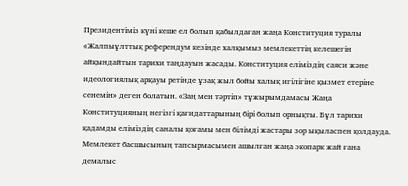Президентіміз күні кеше ел болып қабылдаған жаңа Конституция туралы «Жалпыұлттық референдум кезінде халқымыз мемлекеттің келешегін айқындайтын тарихи таңдауын жасады. Конституция еліміздің саяси және идеологиялық арқауы ретінде ұзақ жыл бойы халық игілігіне қызмет етеріне сенемін» деген болатын. «Заң мен тәртіп» тұжырымдамасы Жаңа Конституцияның негізгі қағидаттарының бірі болып орнықты. Бұл тарихи қадамды еліміздің саналы қоғамы мен білімді жастары зор ықыласпен қолдауда. Мемлекет басшысының тапсырмасымен ашылған жаңа экопарк жай ғана демалыс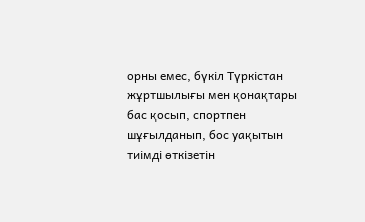орны емес, бүкіл Түркістан жұртшылығы мен қонақтары бас қосып, спортпен шұғылданып, бос уақытын тиімді өткізетін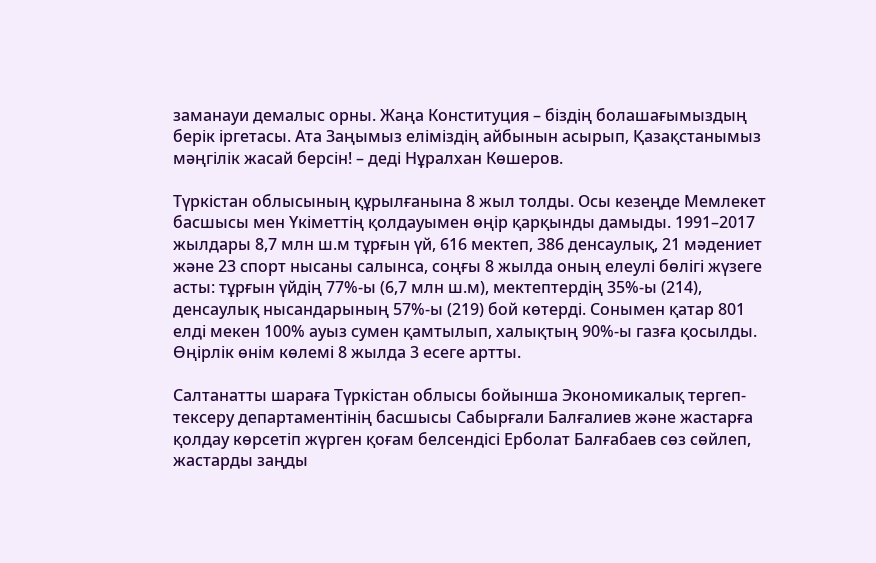заманауи демалыс орны. Жаңа Конституция – біздің болашағымыздың берік іргетасы. Ата Заңымыз еліміздің айбынын асырып, Қазақстанымыз мәңгілік жасай берсін! – деді Нұралхан Көшеров.

Түркістан облысының құрылғанына 8 жыл толды. Осы кезеңде Мемлекет басшысы мен Үкіметтің қолдауымен өңір қарқынды дамыды. 1991–2017 жылдары 8,7 млн ш.м тұрғын үй, 616 мектеп, 386 денсаулық, 21 мәдениет және 23 спорт нысаны салынса, соңғы 8 жылда оның елеулі бөлігі жүзеге асты: тұрғын үйдің 77%-ы (6,7 млн ш.м), мектептердің 35%-ы (214), денсаулық нысандарының 57%-ы (219) бой көтерді. Сонымен қатар 801 елді мекен 100% ауыз сумен қамтылып, халықтың 90%-ы газға қосылды. Өңірлік өнім көлемі 8 жылда 3 есеге артты.

Салтанатты шараға Түркістан облысы бойынша Экономикалық тергеп-тексеру департаментінің басшысы Сабырғали Балғалиев және жастарға қолдау көрсетіп жүрген қоғам белсендісі Ерболат Балғабаев сөз сөйлеп, жастарды заңды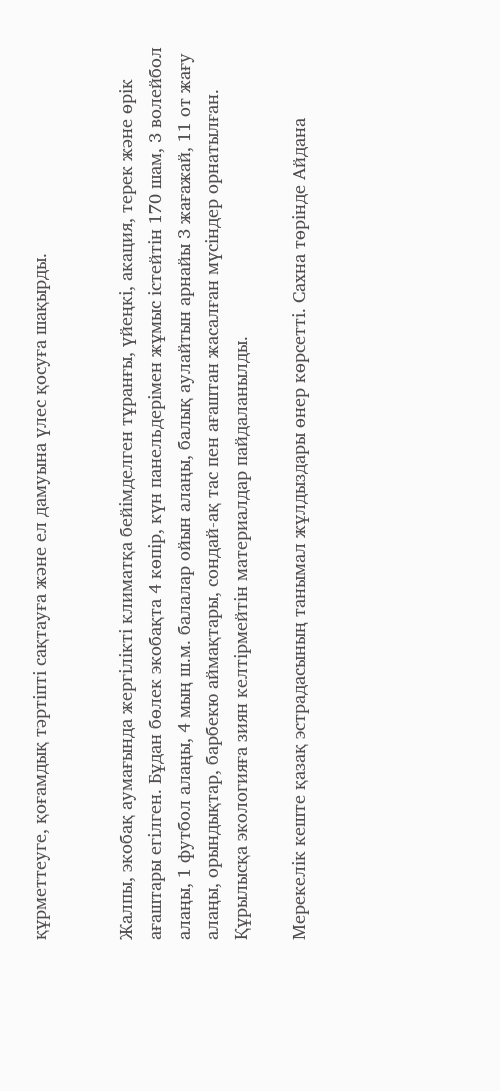құрметтеуге, қоғамдық тәртіпті сақтауға және ел дамуына үлес қосуға шақырды.


Жалпы, экобақ аумағында жергілікті климатқа бейімделген тұранғы, үйеңкі, акация, терек және өрік ағаштары егілген. Бұдан бөлек экобақта 4 көпір, күн панельдерімен жұмыс істейтін 170 шам, 3 волейбол алаңы, 1 футбол алаңы, 4 мың ш.м. балалар ойын алаңы, балық аулайтын арнайы 3 жағажай, 11 от жағу алаңы, орындықтар, барбекю аймақтары, сондай-ақ тас пен ағаштан жасалған мүсіндер орнатылған. Құрылысқа экологияға зиян келтірмейтін материалдар пайдаланылды.

Мерекелік кеште қазақ эстрадасының танымал жұлдыздары өнер көрсетті. Сахна төрінде Айдана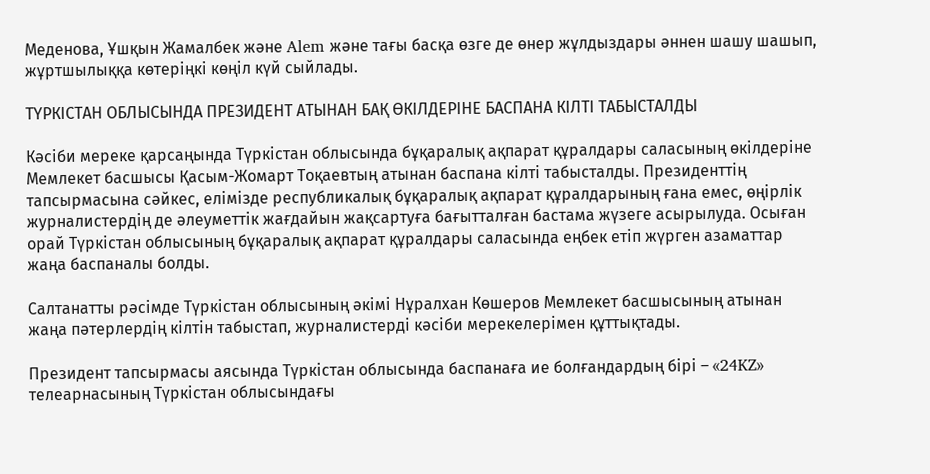Меденова, Ұшқын Жамалбек және Alem және тағы басқа өзге де өнер жұлдыздары әннен шашу шашып, жұртшылыққа көтеріңкі көңіл күй сыйлады.

ТҮРКІСТАН ОБЛЫСЫНДА ПРЕЗИДЕНТ АТЫНАН БАҚ ӨКІЛДЕРІНЕ БАСПАНА КІЛТІ ТАБЫСТАЛДЫ

Кәсіби мереке қарсаңында Түркістан облысында бұқаралық ақпарат құралдары саласының өкілдеріне Мемлекет басшысы Қасым-Жомарт Тоқаевтың атынан баспана кілті табысталды. Президенттің тапсырмасына сәйкес, елімізде республикалық бұқаралық ақпарат құралдарының ғана емес, өңірлік журналистердің де әлеуметтік жағдайын жақсартуға бағытталған бастама жүзеге асырылуда. Осыған орай Түркістан облысының бұқаралық ақпарат құралдары саласында еңбек етіп жүрген азаматтар жаңа баспаналы болды.

Салтанатты рәсімде Түркістан облысының әкімі Нұралхан Көшеров Мемлекет басшысының атынан жаңа пәтерлердің кілтін табыстап, журналистерді кәсіби мерекелерімен құттықтады.

Президент тапсырмасы аясында Түркістан облысында баспанаға ие болғандардың бірі – «24KZ» телеарнасының Түркістан облысындағы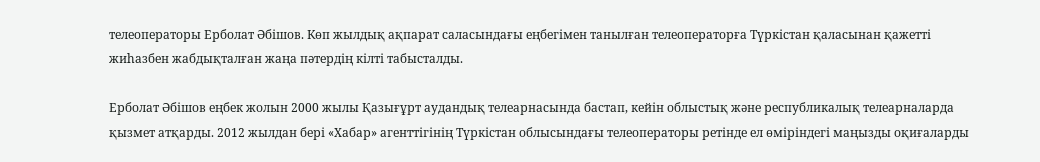телеоператоры Ерболат Әбішов. Көп жылдық ақпарат саласындағы еңбегімен танылған телеоператорға Түркістан қаласынан қажетті жиһазбен жабдықталған жаңа пәтердің кілті табысталды.

Ерболат Әбішов еңбек жолын 2000 жылы Қазығұрт аудандық телеарнасында бастап, кейін облыстық және республикалық телеарналарда қызмет атқарды. 2012 жылдан бері «Хабар» агенттігінің Түркістан облысындағы телеоператоры ретінде ел өміріндегі маңызды оқиғаларды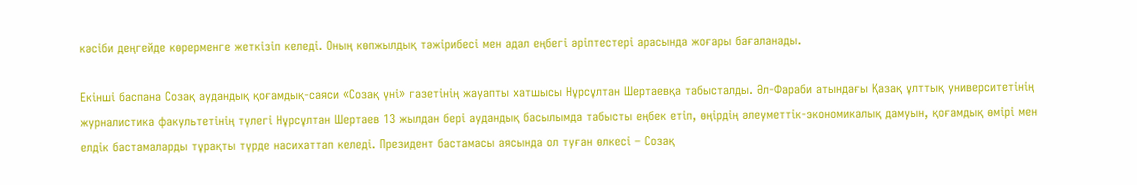кәсіби деңгейде көрерменге жеткізіп келеді. Оның көпжылдық тәжірибесі мен адал еңбегі әріптестері арасында жоғары бағаланады.

Екінші баспана Созақ аудандық қоғамдық-саяси «Созақ үні» газетінің жауапты хатшысы Нұрсұлтан Шертаевқа табысталды. Әл-Фараби атындағы Қазақ ұлттық университетінің журналистика факультетінің түлегі Нұрсұлтан Шертаев 13 жылдан бері аудандық басылымда табысты еңбек етіп, өңірдің әлеуметтік-экономикалық дамуын, қоғамдық өмірі мен елдік бастамаларды тұрақты түрде насихаттап келеді. Президент бастамасы аясында ол туған өлкесі – Созақ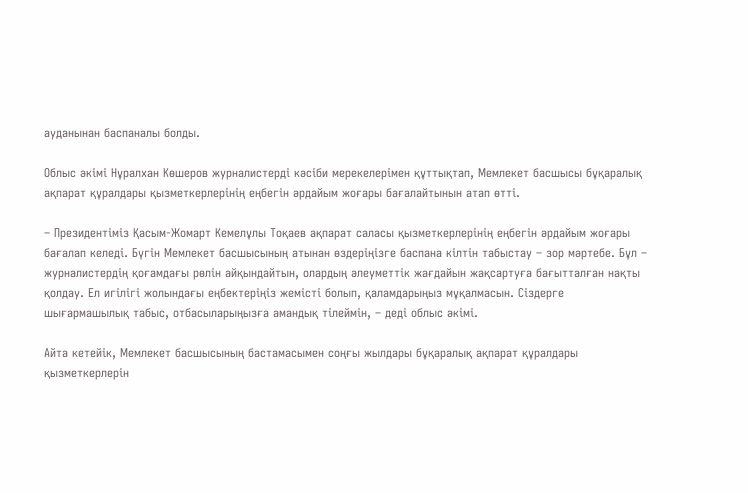ауданынан баспаналы болды.

Облыс әкімі Нұралхан Көшеров журналистерді кәсіби мерекелерімен құттықтап, Мемлекет басшысы бұқаралық ақпарат құралдары қызметкерлерінің еңбегін әрдайым жоғары бағалайтынын атап өтті.

– Президентіміз Қасым-Жомарт Кемелұлы Тоқаев ақпарат саласы қызметкерлерінің еңбегін әрдайым жоғары бағалап келеді. Бүгін Мемлекет басшысының атынан өздеріңізге баспана кілтін табыстау – зор мәртебе. Бұл – журналистердің қоғамдағы рөлін айқындайтын, олардың әлеуметтік жағдайын жақсартуға бағытталған нақты қолдау. Ел игілігі жолындағы еңбектеріңіз жемісті болып, қаламдарыңыз мұқалмасын. Сіздерге шығармашылық табыс, отбасыларыңызға амандық тілеймін, – деді облыс әкімі.

Айта кетейік, Мемлекет басшысының бастамасымен соңғы жылдары бұқаралық ақпарат құралдары қызметкерлерін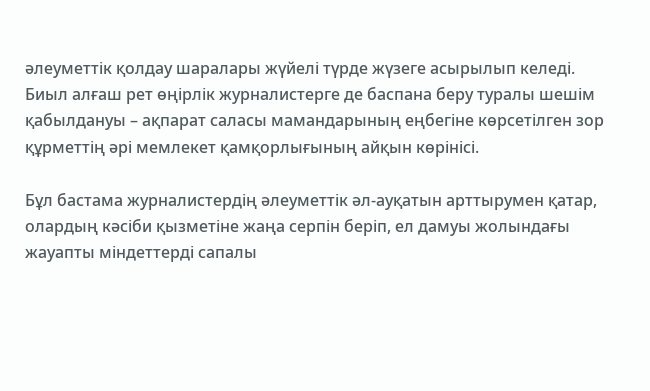әлеуметтік қолдау шаралары жүйелі түрде жүзеге асырылып келеді. Биыл алғаш рет өңірлік журналистерге де баспана беру туралы шешім қабылдануы – ақпарат саласы мамандарының еңбегіне көрсетілген зор құрметтің әрі мемлекет қамқорлығының айқын көрінісі.

Бұл бастама журналистердің әлеуметтік әл-ауқатын арттырумен қатар, олардың кәсіби қызметіне жаңа серпін беріп, ел дамуы жолындағы жауапты міндеттерді сапалы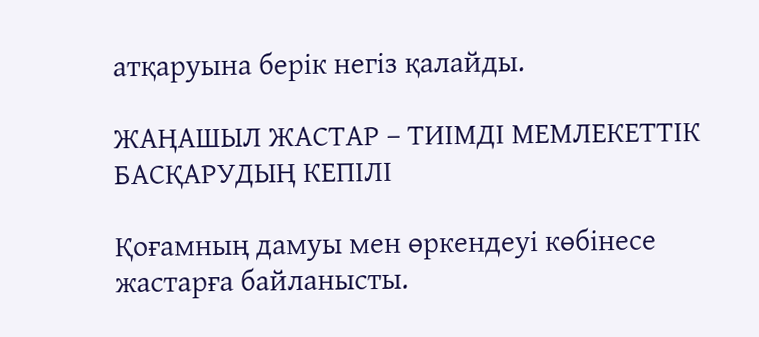атқаруына берік негіз қалайды.

ЖАҢАШЫЛ ЖАСТАР – ТИІМДІ МЕМЛЕКЕТТІК БАСҚАРУДЫҢ КЕПІЛІ

Қоғамның дамуы мен өркендеуі көбінесе жастарға байланысты.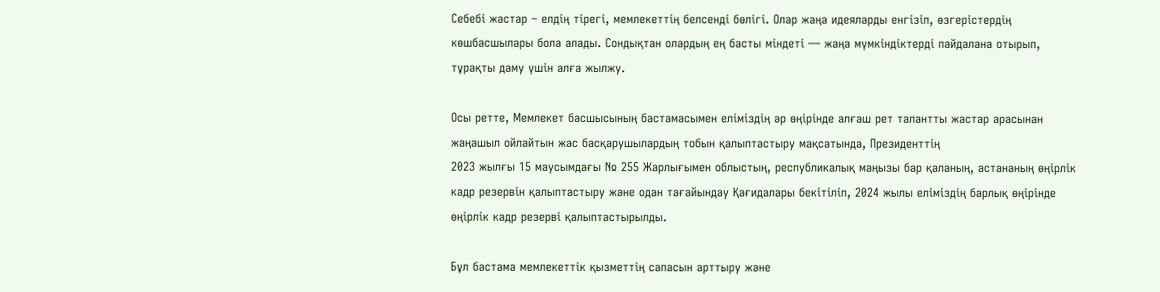Себебі жастар – елдің тірегі, мемлекеттің белсенді бөлігі. Олар жаңа идеяларды енгізіп, өзгерістердің көшбасшылары бола алады. Сондықтан олардың ең басты міндеті — жаңа мүмкіндіктерді пайдалана отырып, тұрақты даму үшін алға жылжу.

Осы ретте, Мемлекет басшысының бастамасымен еліміздің әр өңірінде алғаш рет талантты жастар арасынан жаңашыл ойлайтын жас басқарушылардың тобын қалыптастыру мақсатында, Президенттің
2023 жылғы 15 маусымдағы № 255 Жарлығымен облыстың, республикалық маңызы бар қаланың, астананың өңірлік кадр резервін қалыптастыру және одан тағайындау Қағидалары бекітіліп, 2024 жылы еліміздің барлық өңірінде өңірлік кадр резерві қалыптастырылды.

Бұл бастама мемлекеттік қызметтің сапасын арттыру және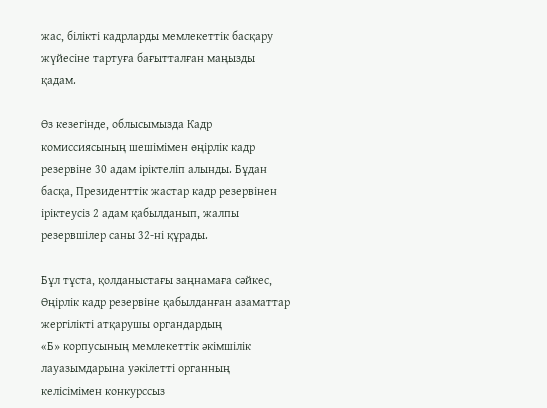жас, білікті кадрларды мемлекеттік басқару жүйесіне тартуға бағытталған маңызды қадам.

Өз кезегінде, облысымызда Кадр комиссиясының шешімімен өңірлік кадр резервіне 30 адам іріктеліп алынды. Бұдан басқа, Президенттік жастар кадр резервінен іріктеусіз 2 адам қабылданып, жалпы резервшілер саны 32-ні құрады.

Бұл тұста, қолданыстағы заңнамаға сәйкес, Өңірлік кадр резервіне қабылданған азаматтар жергілікті атқарушы органдардың
«Б» корпусының мемлекеттік әкімшілік лауазымдарына уәкілетті органның келісімімен конкурссыз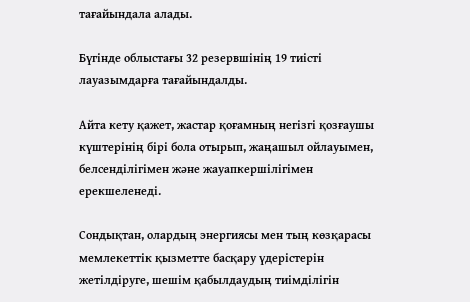тағайындала алады.

Бүгінде облыстағы 32 резервшінің 19 тиісті лауазымдарға тағайындалды.

Айта кету қажет, жастар қоғамның негізгі қозғаушы күштерінің бірі бола отырып, жаңашыл ойлауымен, белсенділігімен және жауапкершілігімен ерекшеленеді.

Сондықтан, олардың энергиясы мен тың көзқарасы мемлекеттік қызметте басқару үдерістерін жетілдіруге, шешім қабылдаудың тиімділігін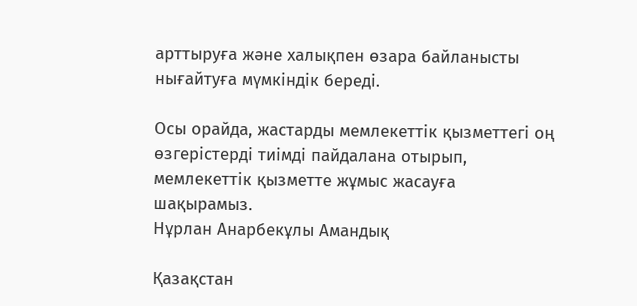арттыруға және халықпен өзара байланысты нығайтуға мүмкіндік береді.

Осы орайда, жастарды мемлекеттік қызметтегі оң өзгерістерді тиімді пайдалана отырып, мемлекеттік қызметте жұмыс жасауға шақырамыз.
Нұрлан Анарбекұлы Амандық

Қазақстан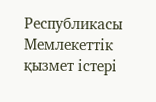Республикасы Мемлекеттік қызмет істері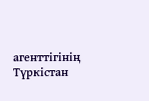агенттігінің Түркістан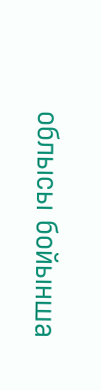облысы бойынша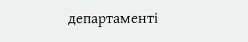департаменті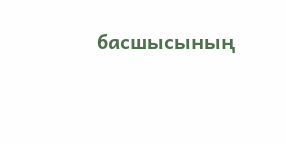басшысының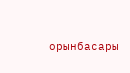орынбасары